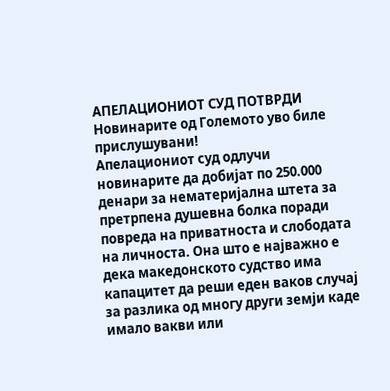АПЕЛАЦИОНИОТ СУД ПОТВРДИ
Новинарите од Големото уво биле прислушувани!
Апелациониот суд одлучи новинарите да добијат по 250.000 денари за нематеријална штета за претрпена душевна болка поради повреда на приватноста и слободата на личноста. Она што е најважно е дека македонското судство има капацитет да реши еден ваков случај за разлика од многу други земји каде имало вакви или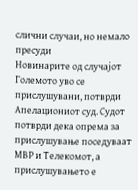слични случаи, но немало пресуди
Новинарите од случајот Големото уво се прислушувани, потврди Апелациониот суд. Судот потврди дека опрема за прислушување поседуваат МВР и Телекомот, а прислушувањето е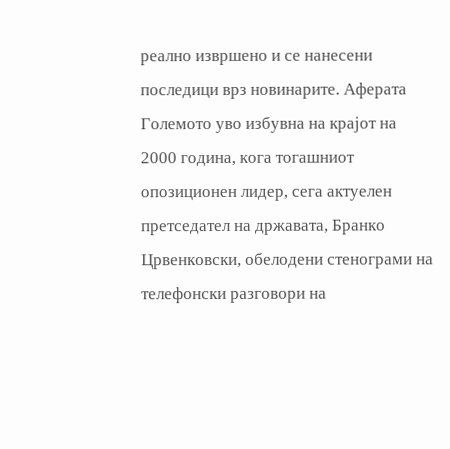реално извршено и се нанесени последици врз новинарите. Аферата Големото уво избувна на крајот на 2000 година, кога тогашниот опозиционен лидер, сега актуелен претседател на државата, Бранко Црвенковски, обелодени стенограми на телефонски разговори на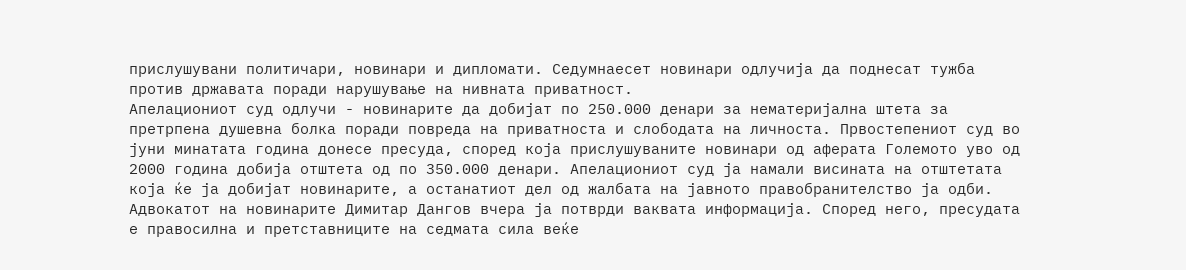прислушувани политичари, новинари и дипломати. Седумнаесет новинари одлучија да поднесат тужба против државата поради нарушување на нивната приватност.
Апелациониот суд одлучи - новинарите да добијат по 250.000 денари за нематеријална штета за претрпена душевна болка поради повреда на приватноста и слободата на личноста. Првостепениот суд во јуни минатата година донесе пресуда, според која прислушуваните новинари од аферата Големото уво од 2000 година добија отштета од по 350.000 денари. Апелациониот суд ја намали висината на отштетата која ќе ја добијат новинарите, а останатиот дел од жалбата на јавното правобранителство ја одби.
Адвокатот на новинарите Димитар Дангов вчера ја потврди ваквата информација. Според него, пресудата е правосилна и претставниците на седмата сила веќе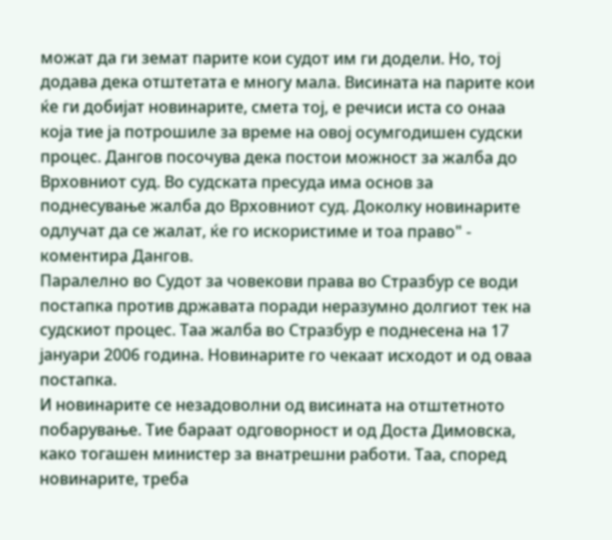можат да ги земат парите кои судот им ги додели. Но, тој додава дека отштетата е многу мала. Висината на парите кои ќе ги добијат новинарите, смета тој, е речиси иста со онаа која тие ја потрошиле за време на овој осумгодишен судски процес. Дангов посочува дека постои можност за жалба до Врховниот суд. Во судската пресуда има основ за поднесување жалба до Врховниот суд. Доколку новинарите одлучат да се жалат, ќе го искористиме и тоа право" - коментира Дангов.
Паралелно во Судот за човекови права во Стразбур се води постапка против државата поради неразумно долгиот тек на судскиот процес. Таа жалба во Стразбур е поднесена на 17 јануари 2006 година. Новинарите го чекаат исходот и од оваа постапка.
И новинарите се незадоволни од висината на отштетното побарување. Тие бараат одговорност и од Доста Димовска, како тогашен министер за внатрешни работи. Таа, според новинарите, треба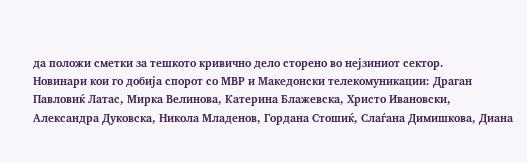да положи сметки за тешкото кривично дело сторено во нејзиниот сектор.
Новинари кои го добија спорот со МВР и Македонски телекомуникации: Драган Павловиќ Латас, Мирка Велинова, Катерина Блажевска, Христо Ивановски, Александра Дуковска, Никола Младенов, Гордана Стошиќ, Слаѓана Димишкова, Диана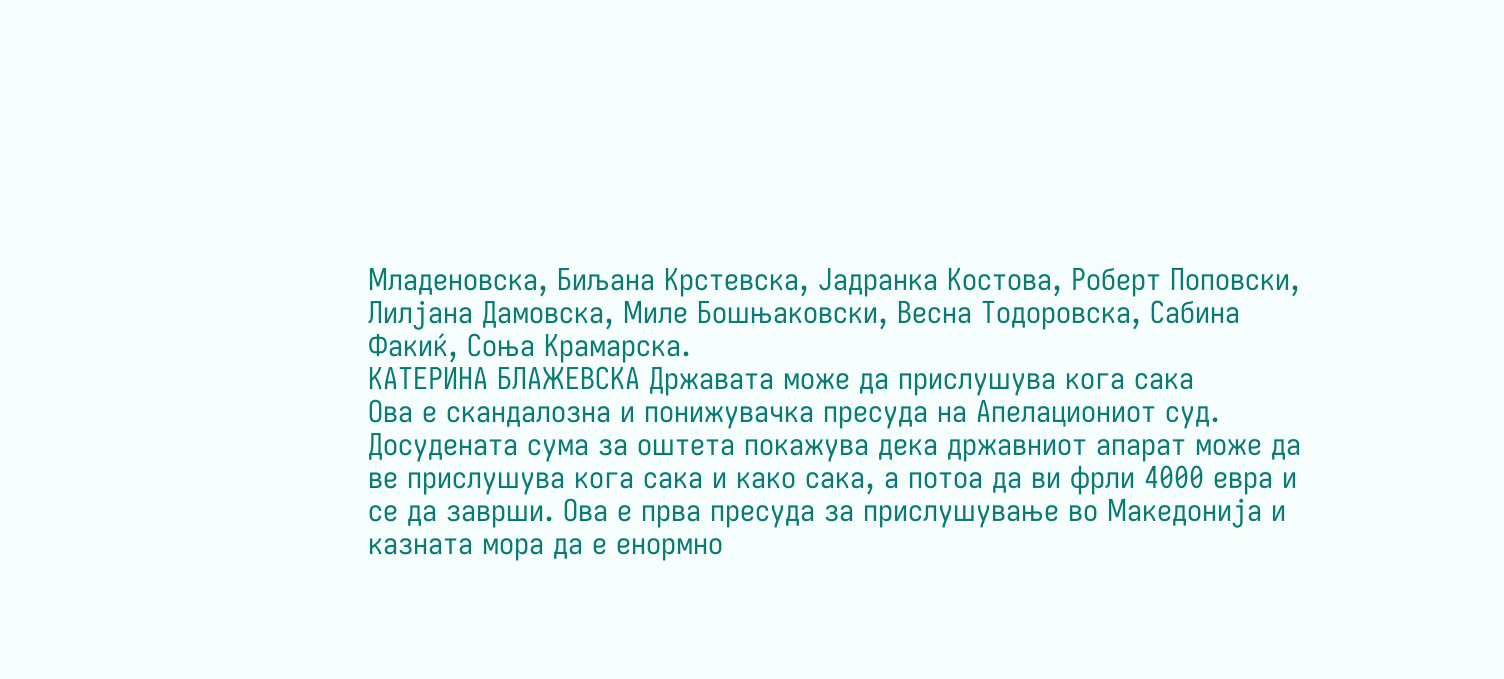Младеновска, Биљана Крстевска, Јадранка Костова, Роберт Поповски, Лилјана Дамовска, Миле Бошњаковски, Весна Тодоровска, Сабина Факиќ, Соња Крамарска.
КАТЕРИНА БЛАЖЕВСКА Државата може да прислушува кога сака
Ова е скандалозна и понижувачка пресуда на Апелациониот суд. Досудената сума за оштета покажува дека државниот апарат може да ве прислушува кога сака и како сака, а потоа да ви фрли 4000 евра и се да заврши. Ова е прва пресуда за прислушување во Македонија и казната мора да е енормно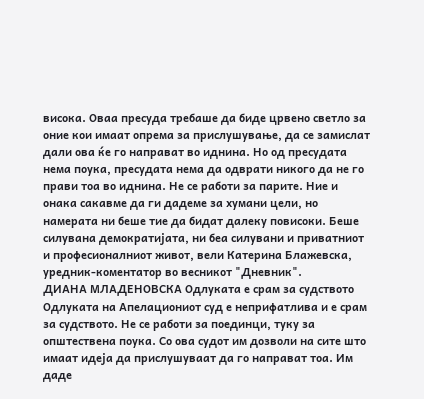висока. Оваа пресуда требаше да биде црвено светло за оние кои имаат опрема за прислушување, да се замислат дали ова ќе го направат во иднина. Но од пресудата нема поука, пресудата нема да одврати никого да не го прави тоа во иднина. Не се работи за парите. Ние и онака сакавме да ги дадеме за хумани цели, но намерата ни беше тие да бидат далеку повисоки. Беше силувана демократијата, ни беа силувани и приватниот и професионалниот живот, вели Катерина Блажевска, уредник-коментатор во весникот "Дневник".
ДИАНА МЛАДЕНОВСКА Одлуката е срам за судството
Одлуката на Апелациониот суд е неприфатлива и е срам за судството. Не се работи за поединци, туку за општествена поука. Со ова судот им дозволи на сите што имаат идеја да прислушуваат да го направат тоа. Им даде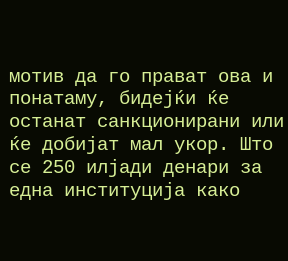мотив да го прават ова и понатаму, бидејќи ќе останат санкционирани или ќе добијат мал укор. Што се 250 илјади денари за една институција како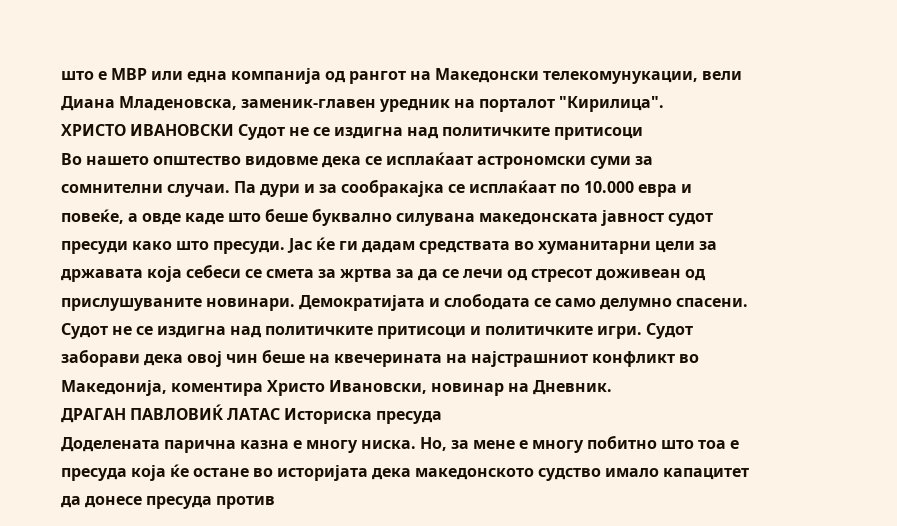што е МВР или една компанија од рангот на Македонски телекомунукации, вели Диана Младеновска, заменик-главен уредник на порталот "Кирилица".
ХРИСТО ИВАНОВСКИ Судот не се издигна над политичките притисоци
Во нашето општество видовме дека се исплаќаат астрономски суми за сомнителни случаи. Па дури и за сообракајка се исплаќаат по 10.000 евра и повеќе, а овде каде што беше буквално силувана македонската јавност судот пресуди како што пресуди. Јас ќе ги дадам средствата во хуманитарни цели за државата која себеси се смета за жртва за да се лечи од стресот доживеан од прислушуваните новинари. Демократијата и слободата се само делумно спасени. Судот не се издигна над политичките притисоци и политичките игри. Судот заборави дека овој чин беше на квечерината на најстрашниот конфликт во Македонија, коментира Христо Ивановски, новинар на Дневник.
ДРАГАН ПАВЛОВИЌ ЛАТАС Историска пресуда
Доделената парична казна е многу ниска. Но, за мене е многу побитно што тоа е пресуда која ќе остане во историјата дека македонското судство имало капацитет да донесе пресуда против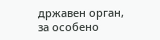државен орган, за особено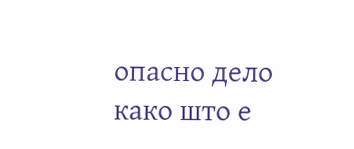опасно дело како што е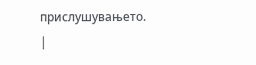прислушувањето.
|